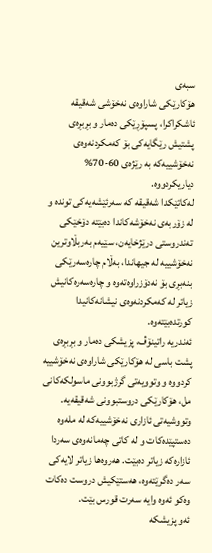سبەی
هۆکارێکی شاراوەی نەخۆشی شەقیقە ئاشکراکرا، پسپۆڕێکی دەمار و بڕبڕەی پشتیش رێگایەکی بۆ کەمکردنەوەی نەخۆشییەکە بە رێژەی 60-70% دیاریکردووە.
لەکاتێکدا شەقیقە کە سەرئێشەیەکی توندە و لە زۆربەی نەخۆشەکاندا دەبێتە دۆخێکی تەندروستی درێژخایەن، سێیەم بەربڵاوترین نەخۆشییە لە جیهاندا، بەڵام چارەسەرێکی بنەبڕی بۆ نەدۆزراوەتەوە و چارەسەرەکانیش زیاتر لە کەمکردنەوەی نیشانەکانیدا کورتدەبێتەوە.
ئەندریە راتینۆڤ، پزیشکی دەمار و بڕبڕەی پشت باسی لە هۆکارێکی شاراوەی نەخۆشییە کردووە و وتوویەتی گرژبوونی ماسولکەکانی مل، هۆکارێکی دروستبوونی شەقیقەیە. وتووشیەتی ئازاری نەخۆشییەکە لە ملەوە دەستپێدەکات و لە کاتی چەمانەوەی سەردا ئازارەکە زیاتر دەبێت. هەروەها زیاتر لایەکی سەر دەگرێتەوە، هەستێکیش دروست دەکات وەکو ئەوە وایە سەرت قورس بێت.
ئەو پزیشکە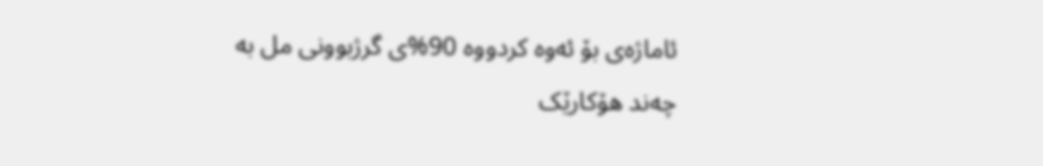ئاماژەی بۆ ئەوە کردووە 90%ی گرژبوونی مل بە چەند هۆکارێک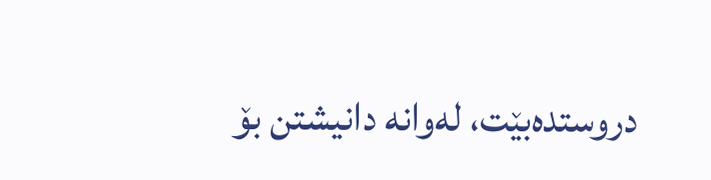دروستدەبێت، لەوانە دانیشتن بۆ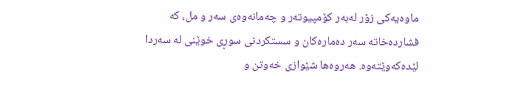ماوەیەکی زۆر لەبەر کۆمپیوتەر و چەمانەوەی سەر و مل، کە فشاردەخاتە سەر دەمارەکان و سستکردنی سوڕی خوێنی لە سەردا لێدەکەوێتەوە. هەروەها شێوازی خەوتن و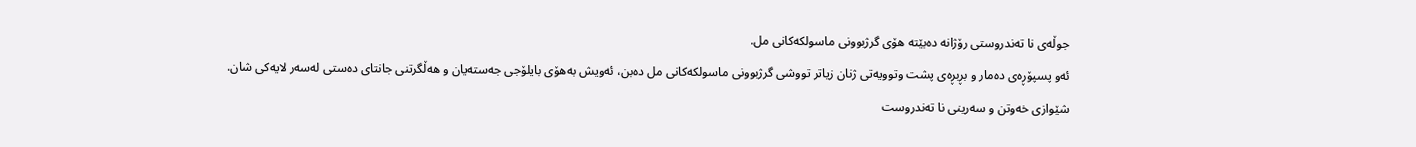جوڵەی نا تەندروستی رۆژانە دەبێتە هۆی گرژبوونی ماسولکەکانی مل.
ئەو پسپۆڕەی دەمار و بڕبڕەی پشت وتوویەتی ژنان زیاتر تووشی گرژبوونی ماسولکەکانی مل دەبن، ئەویش بەهۆی بایلۆجی جەستەیان و هەڵگرتنی جانتای دەستی لەسەر لایەکی شان.
شێوازی خەوتن و سەرینی نا تەندروست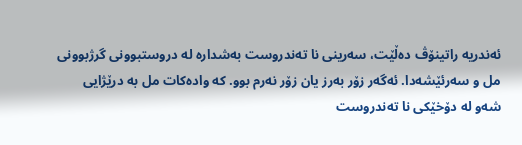ئەندریە راتینۆڤ دەڵێت، سەرینی نا تەندروست بەشدارە لە دروستبوونی گرژبوونی مل و سەرئێشەدا. ئەگەر زۆر بەرز یان زۆر نەرم بوو. کە وادەکات مل بە درێژایی شەو لە دۆخێکی نا تەندروست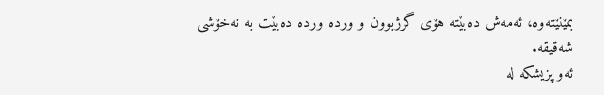بمێنێتەوە، ئەمەش دەبێتە هۆی گرژبوون و وردە وردە دەبێت بە نەخۆشی شەقیقە.
ئەو پزیشکە لە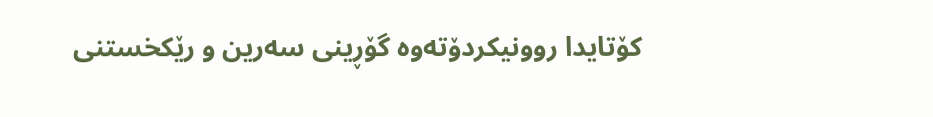کۆتایدا روونیکردۆتەوە گۆڕینی سەرین و رێکخستنی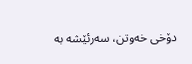دۆخی خەوتن، سەرئێشە بە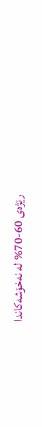رێژەی 60-70% لە نەخۆشەکاندا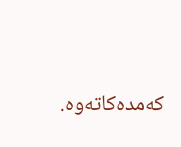کەمدەکاتەوە.